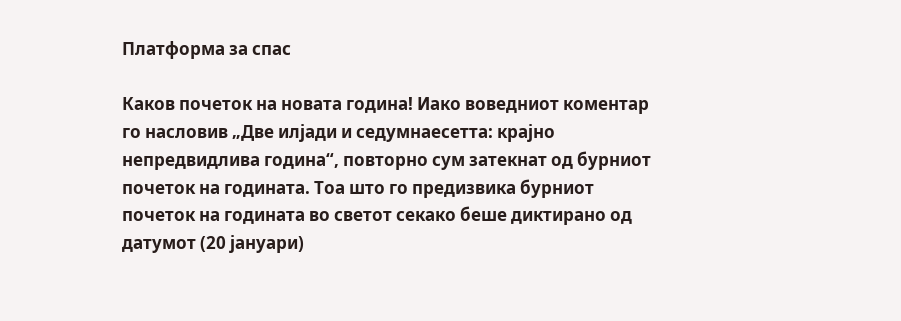Платформа за спас

Каков почеток на новата година! Иако воведниот коментар го насловив „Две илјади и седумнаесетта: крајно непредвидлива година“, повторно сум затекнат од бурниот почеток на годината. Тоа што го предизвика бурниот почеток на годината во светот секако беше диктирано од датумот (20 јануари)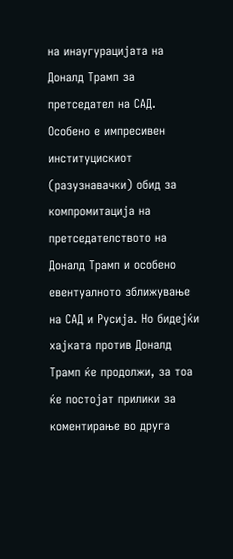на инаугурацијата на Доналд Трамп за претседател на САД. Oсобено е импресивен институцискиот (разузнавачки) обид за компромитација на претседателството на Доналд Трамп и особено евентуалното зближување на САД и Русија. Но бидејќи хајката против Доналд Трамп ќе продолжи, за тоа ќе постојат прилики за коментирање во друга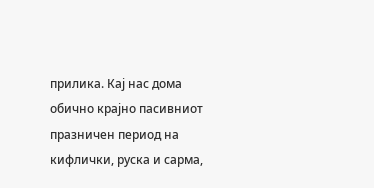прилика. Кај нас дома обично крајно пасивниот празничен период на кифлички, руска и сарма,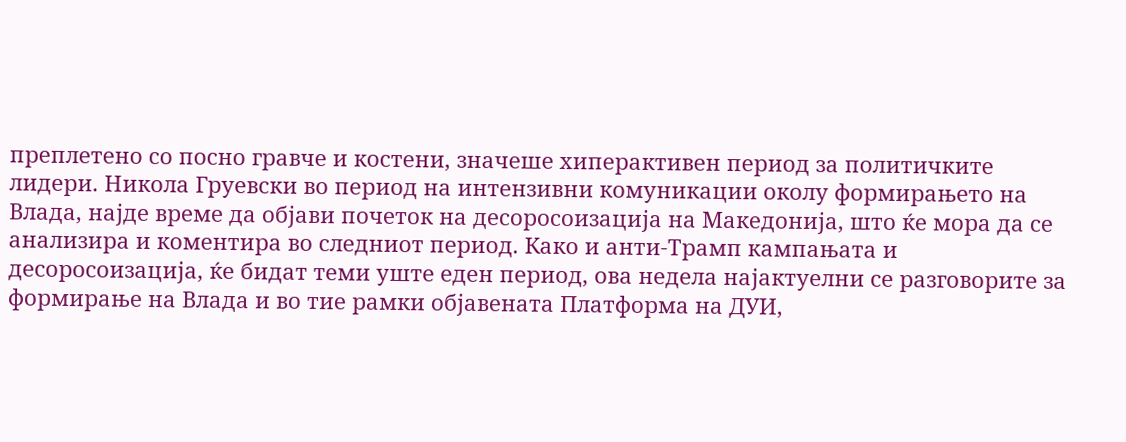преплетено со посно гравче и костени, значеше хиперактивен период за политичките лидери. Никола Груевски во период на интензивни комуникации околу формирањето на Влада, најде време да објави почеток на десоросоизација на Македонија, што ќе мора да се анализира и коментира во следниот период. Како и анти-Трамп кампањата и десоросоизација, ќе бидат теми уште еден период, ова недела најактуелни се разговорите за формирање на Влада и во тие рамки објавената Платформа на ДУИ,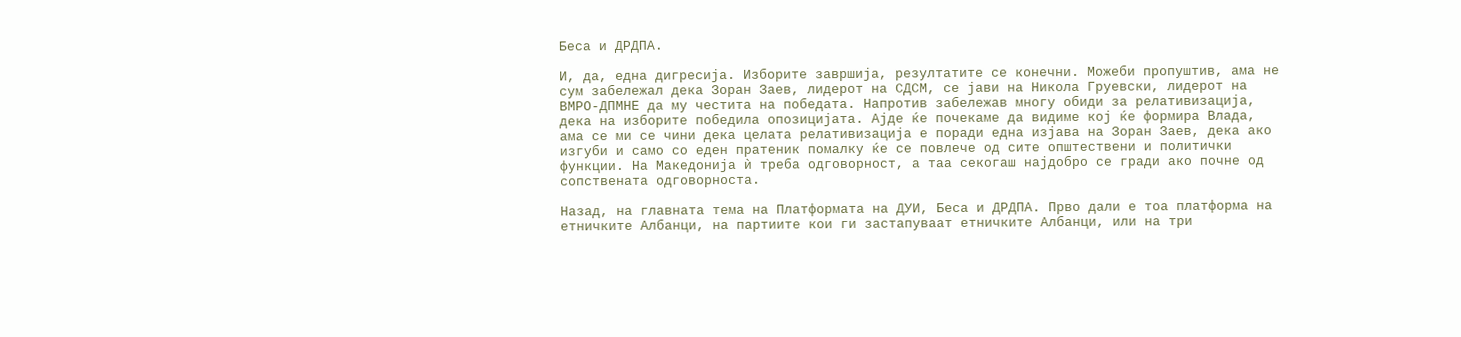Беса и ДРДПА.

И, да, една дигресија. Изборите завршија, резултатите се конечни. Можеби пропуштив, ама не сум забележал дека Зоран Заев, лидерот на СДСМ, се јави на Никола Груевски, лидерот на ВМРО-ДПМНЕ да му честита на победата. Напротив забележав многу обиди за релативизација, дека на изборите победила опозицијата. Ајде ќе почекаме да видиме кој ќе формира Влада, ама се ми се чини дека целата релативизација е поради една изјава на Зоран Заев, дека ако изгуби и само со еден пратеник помалку ќе се повлече од сите општествени и политички функции. На Македонија ѝ треба одговорност, а таа секогаш најдобро се гради ако почне од сопствената одговорноста.

Назад, на главната тема на Платформата на ДУИ, Беса и ДРДПА. Прво дали е тоа платформа на етничките Албанци, на партиите кои ги застапуваат етничките Албанци, или на три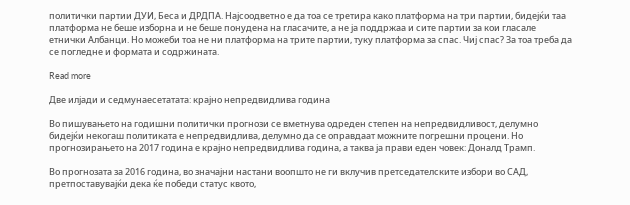политички партии ДУИ, Беса и ДРДПА. Најсоодветно е да тоа се третира како платформа на три партии, бидејќи таа платформа не беше изборна и не беше понудена на гласачите, а не ја поддржаа и сите партии за кои гласале етнички Албанци. Но можеби тоа не ни платформа на трите партии, туку платформа за спас. Чиј спас? За тоа треба да се погледне и формата и содржината.

Read more

Две илјади и седмунаесетатата: крајно непредвидлива година

Во пишувањето на годишни политички прогнози се вметнува одреден степен на непредвидливост, делумно бидејќи некогаш политиката е непредвидлива, делумно да се оправдаат можните погрешни процени. Но прогнозирањето на 2017 година е крајно непредвидлива година, а таква ја прави еден човек: Доналд Трамп.

Во прогнозата за 2016 година, во значајни настани воопшто не ги вклучив претседателските избори во САД, претпоставувајќи дека ќе победи статус квото,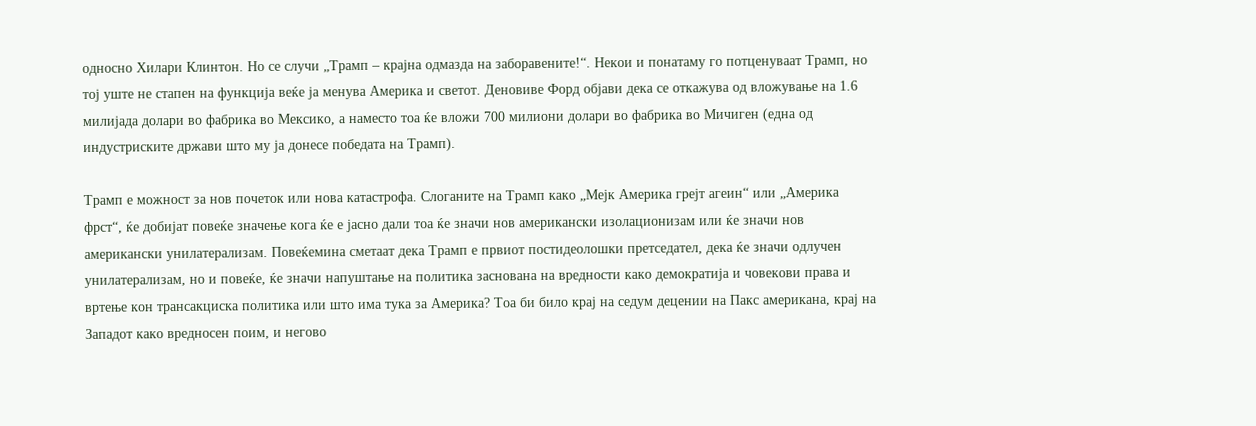односно Хилари Клинтон. Но се случи „Трамп – крајна одмазда на заборавените!“. Некои и понатаму го потценуваат Трамп, но тој уште не стапен на функција веќе ја менува Америка и светот. Деновиве Форд објави дека се откажува од вложување на 1.6 милијада долари во фабрика во Мексико, а наместо тоа ќе вложи 700 милиони долари во фабрика во Мичиген (една од индустриските држави што му ја донесе победата на Трамп).

Трамп е можност за нов почеток или нова катастрофа. Слоганите на Трамп како „Мејк Америка грејт агеин“ или „Америка фрст“, ќе добијат повеќе значење кога ќе е јасно дали тоа ќе значи нов американски изолационизам или ќе значи нов американски унилатерализам. Повеќемина сметаат дека Трамп е првиот постидеолошки претседател, дека ќе значи одлучен унилатерализам, но и повеќе, ќе значи напуштање на политика заснована на вредности како демократија и човекови права и вртење кон трансакциска политика или што има тука за Америка? Тоа би било крај на седум децении на Пакс американа, крај на Западот како вредносен поим, и негово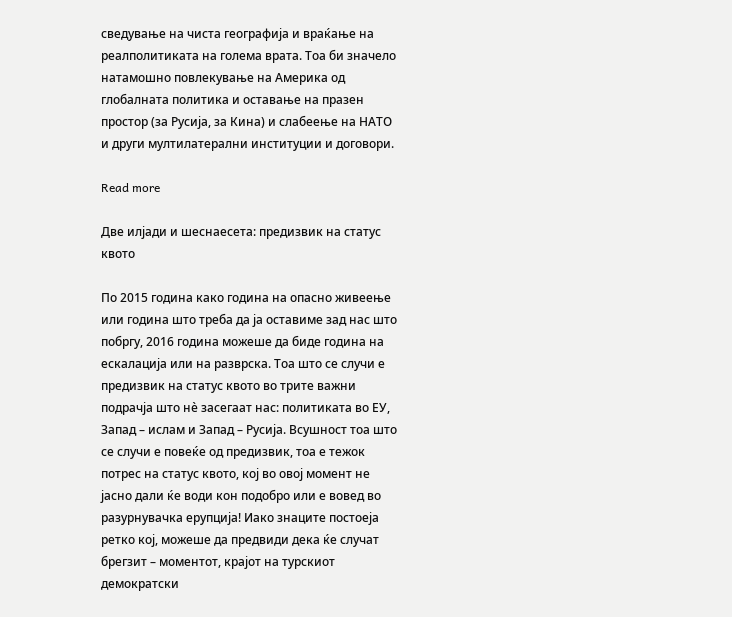сведување на чиста географија и враќање на реалполитиката на голема врата. Тоа би значело натамошно повлекување на Америка од глобалната политика и оставање на празен простор (за Русија, за Кина) и слабеење на НАТО и други мултилатерални институции и договори.

Read more

Две илјади и шеснаесета: предизвик на статус квото

По 2015 година како година на опасно живеење или година што треба да ја оставиме зад нас што побргу, 2016 година можеше да биде година на ескалација или на разврска. Тоа што се случи е предизвик на статус квото во трите важни подрачја што нè засегаат нас: политиката во ЕУ, Запад – ислам и Запад – Русија. Всушност тоа што се случи е повеќе од предизвик, тоа е тежок потрес на статус квото, кој во овој момент не јасно дали ќе води кон подобро или е вовед во разурнувачка ерупција! Иако знаците постоеја ретко кој, можеше да предвиди дека ќе случат брегзит – моментот, крајот на турскиот демократски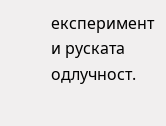експеримент и руската одлучност.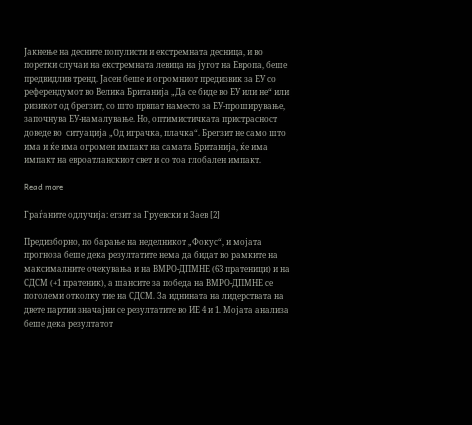Јакнење на десните популисти и екстремната десница, и во поретки случаи на екстремната левица на југот на Европа, беше предвидлив тренд. Јасен беше и огромниот предизвик за ЕУ со референдумот во Велика Британија „Да се биде во ЕУ или не“ или ризикот од брегзит, со што првпат наместо за ЕУ-проширување, започнува ЕУ-намалување. Но, оптимистичката пристрасност доведе во  ситуација „Од играчка, плачка“. Брегзит не само што има и ќе има огромен импакт на самата Британија, ќе има импакт на евроатланскиот свет и со тоа глобален импакт.

Read more

Граѓаните одлучија: егзит за Груевски и Заев [2]

Предизборно, по барање на неделникот „Фокус“, и мојата прогноза беше дека резултатите нема да бидат во рамките на максималните очекувања и на ВМРО-ДПМНЕ (63 пратеници) и на СДСМ (+1 пратеник), а шансите за победа на ВМРО-ДПМНЕ се поголеми отколку тие на СДСМ. За иднината на лидерствата на двете партии значајни се резултатите во ИЕ 4 и 1. Мојата анализа беше дека резултатот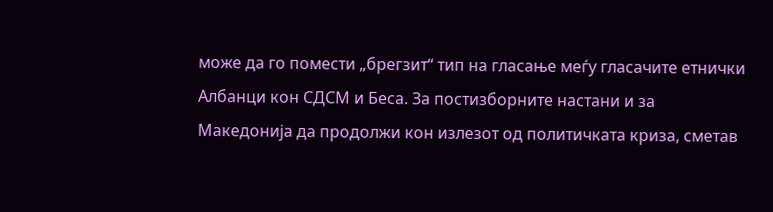може да го помести „брегзит“ тип на гласање меѓу гласачите етнички Албанци кон СДСМ и Беса. За постизборните настани и за Македонија да продолжи кон излезот од политичката криза, сметав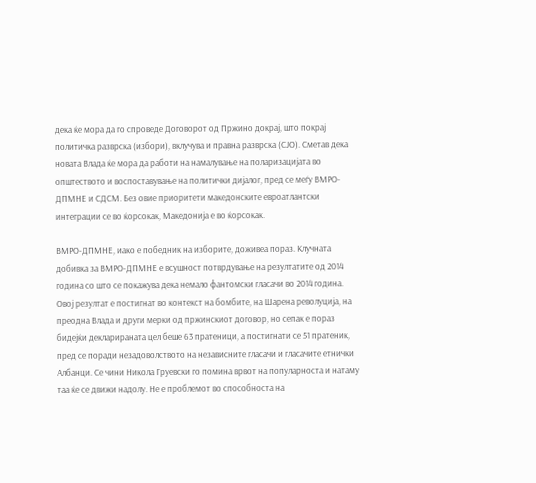дека ќе мора да го спроведе Договорот од Пржино докрај, што покрај политичка разврска (избори), вклучува и правна разврска (СЈО). Сметав дека новата Влада ќе мора да работи на намалување на поларизацијата во општеството и воспоставување на политички дијалог, пред се меѓу ВМРО-ДПМНЕ и СДСМ. Без овие приоритети македонските евроатлантски интеграции се во ќорсокак, Македонија е во ќорсокак.

ВМРО-ДПМНЕ, иако е победник на изборите, доживеа пораз. Клучната добивка за ВМРО-ДПМНЕ е всушност потврдување на резултатите од 2014 година со што се покажува дека немало фантомски гласачи во 2014 година. Овој резултат е постигнат во контекст на бомбите, на Шарена револуција, на преодна Влада и други мерки од пржинскиот договор, но сепак е пораз бидејќи декларираната цел беше 63 пратеници, а постигнати се 51 пратеник, пред се поради незадоволството на независните гласачи и гласачите етнички Албанци. Се чини Никола Груевски го помина врвот на популарноста и натаму таа ќе се движи надолу. Не е проблемот во способноста на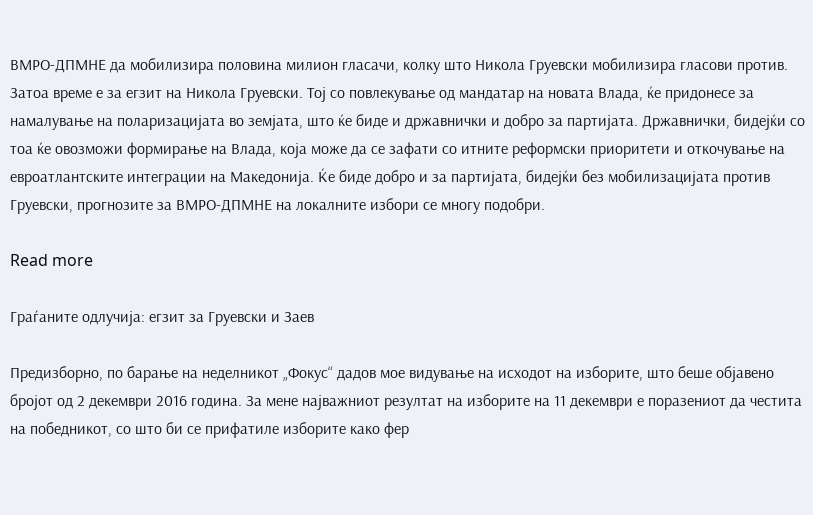ВМРО-ДПМНЕ да мобилизира половина милион гласачи, колку што Никола Груевски мобилизира гласови против. Затоа време е за егзит на Никола Груевски. Тој со повлекување од мандатар на новата Влада, ќе придонесе за намалување на поларизацијата во земјата, што ќе биде и државнички и добро за партијата. Државнички, бидејќи со тоа ќе овозможи формирање на Влада, која може да се зафати со итните реформски приоритети и откочување на евроатлантските интеграции на Македонија. Ќе биде добро и за партијата, бидејќи без мобилизацијата против Груевски, прогнозите за ВМРО-ДПМНЕ на локалните избори се многу подобри.

Read more

Граѓаните одлучија: егзит за Груевски и Заев

Предизборно, по барање на неделникот „Фокус“ дадов мое видување на исходот на изборите, што беше објавено бројот од 2 декември 2016 година. За мене најважниот резултат на изборите на 11 декември е поразениот да честита на победникот, со што би се прифатиле изборите како фер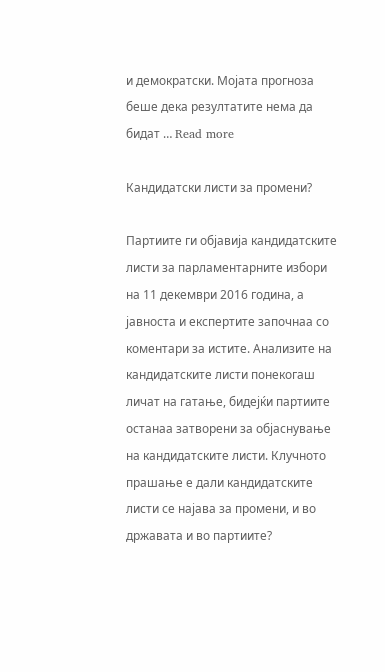и демократски. Мојата прогноза беше дека резултатите нема да бидат … Read more

Кандидатски листи за промени?

Партиите ги објавија кандидатските листи за парламентарните избори на 11 декември 2016 година, а јавноста и експертите започнаа со коментари за истите. Анализите на кандидатските листи понекогаш личат на гатање, бидејќи партиите останаа затворени за објаснување на кандидатските листи. Клучното прашање е дали кандидатските листи се најава за промени, и во државата и во партиите?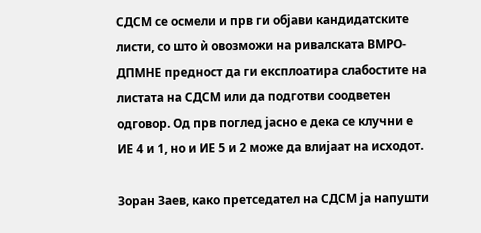СДСМ се осмели и прв ги објави кандидатските листи, со што ѝ овозможи на ривалската ВМРО-ДПМНЕ предност да ги експлоатира слабостите на листата на СДСМ или да подготви соодветен одговор. Од прв поглед јасно е дека се клучни е ИЕ 4 и 1, но и ИЕ 5 и 2 може да влијаат на исходот.

Зоран Заев, како претседател на СДСМ ја напушти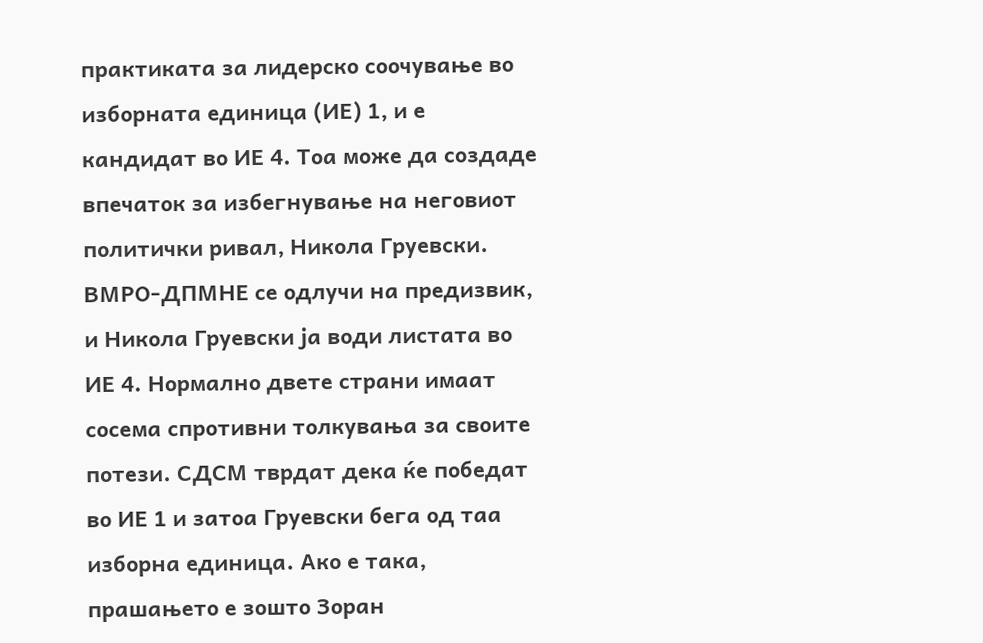практиката за лидерско соочување во изборната единица (ИЕ) 1, и е кандидат во ИЕ 4. Тоа може да создаде впечаток за избегнување на неговиот политички ривал, Никола Груевски. ВМРО-ДПМНЕ се одлучи на предизвик, и Никола Груевски ја води листата во ИЕ 4. Нормално двете страни имаат сосема спротивни толкувања за своите потези. СДСМ тврдат дека ќе победат во ИЕ 1 и затоа Груевски бега од таа изборна единица. Ако е така, прашањето е зошто Зоран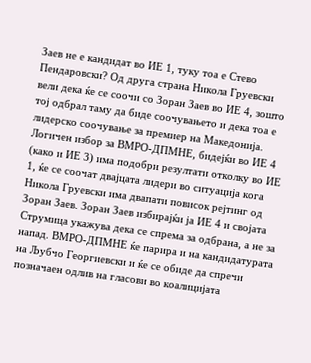Заев не е кандидат во ИЕ 1, туку тоа е Стево Пендаровски? Од друга страна Никола Груевски вели дека ќе се соочи со Зоран Заев во ИЕ 4, зошто тој одбрал таму да биде соочувањето и дека тоа е лидерско соочување за премиер на Македонија. Логичен избор за ВМРО-ДПМНЕ, бидејќи во ИЕ 4 (како и ИЕ 3) има подобри резултати отколку во ИЕ 1, ќе се соочат двајцата лидери во ситуација кога Никола Груевски има двапати повисок рејтинг од Зоран Заев. Зоран Заев избирајќи ја ИЕ 4 и својата Струмица укажува дека се спрема за одбрана, а не за напад. ВМРО-ДПМНЕ ќе парира и на кандидатурата на Љубчо Георгиевски и ќе се обиде да спречи позначаен одлив на гласови во коалицијата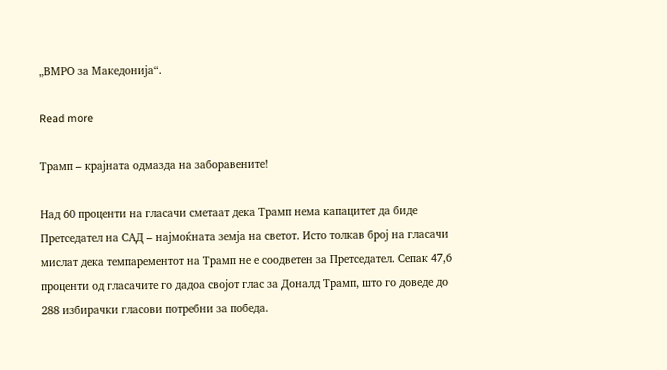„ВМРО за Македонија“.

Read more

Трамп – крајната одмазда на заборавените!

Над 60 проценти на гласачи сметаат дека Трамп нема капацитет да биде Претседател на САД – најмоќната земја на светот. Исто толкав број на гласачи мислат дека темпарементот на Трамп не е соодветен за Претседател. Сепак 47,6 проценти од гласачите го дадоа својот глас за Доналд Трамп, што го доведе до 288 избирачки гласови потребни за победа.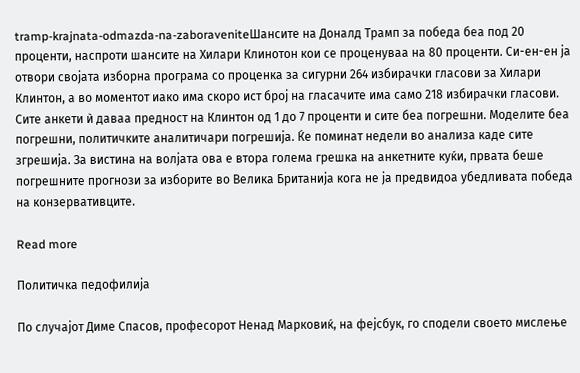tramp-krajnata-odmazda-na-zaboraveniteШансите на Доналд Трамп за победа беа под 20 проценти, наспроти шансите на Хилари Клинотон кои се проценуваа на 80 проценти. Си-ен-ен ја отвори својата изборна програма со проценка за сигурни 264 избирачки гласови за Хилари Клинтон, а во моментот иако има скоро ист број на гласачите има само 218 избирачки гласови. Сите анкети ѝ даваа предност на Клинтон од 1 до 7 проценти и сите беа погрешни. Моделите беа погрешни, политичките аналитичари погрешија. Ќе поминат недели во анализа каде сите згрешија. За вистина на волјата ова е втора голема грешка на анкетните куќи, првата беше погрешните прогнози за изборите во Велика Британија кога не ја предвидоа убедливата победа на конзервативците.

Read more

Политичка педофилија

По случајот Диме Спасов, професорот Ненад Марковиќ, на фејсбук, го сподели своето мислење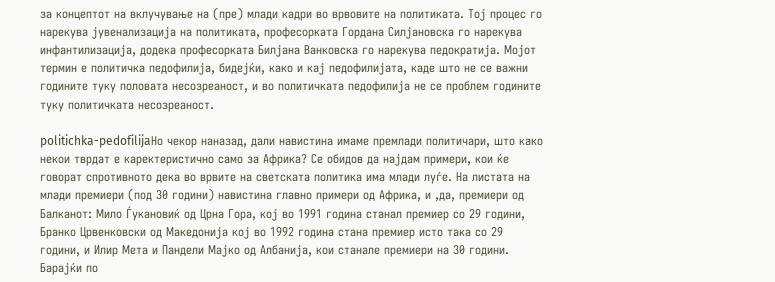за концептот на вклучување на (пре) млади кадри во врвовите на политиката. Тој процес го нарекува јувенализација на политиката, професорката Гордана Силјановска го нарекува инфантилизација, додека професорката Билјана Ванковска го нарекува педократија. Мојот термин е политичка педофилија, бидејќи, како и кај педофилијата, каде што не се важни годините туку половата несозреаност, и во политичката педофилија не се проблем годините туку политичката несозреаност.

politichka-pedofilijaНо чекор наназад, дали навистина имаме премлади политичари, што како некои тврдат е каректеристично само за Африка? Се обидов да најдам примери, кои ќе говорат спротивното дека во врвите на светската политика има млади луѓе. На листата на млади премиери (под 30 години) навистина главно примери од Африка, и ,да, премиери од Балканот: Мило Ѓукановиќ од Црна Гора, кој во 1991 година станал премиер со 29 години, Бранко Црвенковски од Македонија кој во 1992 година стана премиер исто така со 29 години, и Илир Мета и Пандели Мајко од Албанија, кои станале премиери на 30 години. Барајќи по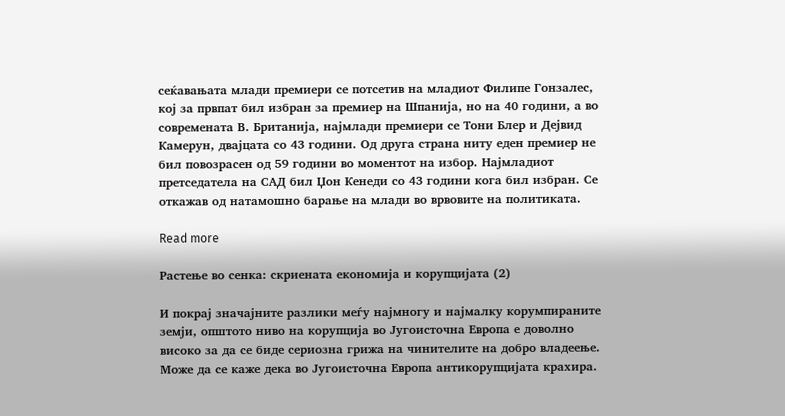сеќавањата млади премиери се потсетив на младиот Филипе Гонзалес, кој за првпат бил избран за премиер на Шпанија, но на 40 години, а во современата В. Британија, најмлади премиери се Тони Блер и Дејвид Камерун, двајцата со 43 години. Од друга страна ниту еден премиер не бил повозрасен од 59 години во моментот на избор. Најмладиот претседатела на САД бил Џон Кенеди со 43 години кога бил избран. Се откажав од натамошно барање на млади во врвовите на политиката.

Read more

Растeње во сенка: скриената економија и корупцијата (2)

И покрај значајните разлики меѓу најмногу и најмалку корумпираните земји, општото ниво на корупција во Југоисточна Европа е доволно високо за да се биде сериозна грижа на чинителите на добро владеење. Може да се каже дека во Југоисточна Европа антикорупцијата крахира.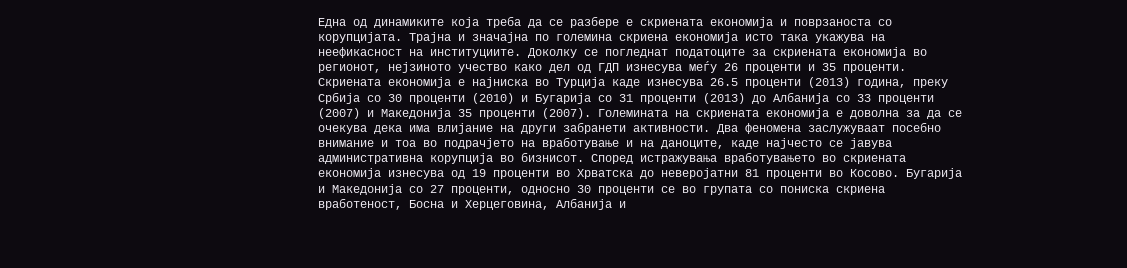Една од динамиките која треба да се разбере е скриената економија и поврзаноста со корупцијата. Трајна и значајна по големина скриена економија исто така укажува на неефикасност на институциите. Доколку се погледнат податоците за скриената економија во регионот, нејзиното учество како дел од ГДП изнесува меѓу 26 проценти и 35 проценти. Скриената економија е најниска во Турција каде изнесува 26.5 проценти (2013) година, преку Србија со 30 проценти (2010) и Бугарија со 31 проценти (2013) до Албанија со 33 проценти (2007) и Македонија 35 проценти (2007). Големината на скриената економија е доволна за да се очекува дека има влијание на други забранети активности. Два феномена заслужуваат посебно внимание и тоа во подрачјето на вработување и на даноците, каде најчесто се јавува административна корупција во бизнисот. Според истражувања вработувањето во скриената економија изнесува од 19 проценти во Хрватска до неверојатни 81 проценти во Косово. Бугарија и Македонија со 27 проценти, односно 30 проценти се во групата со пониска скриена вработеност, Босна и Херцеговина, Албанија и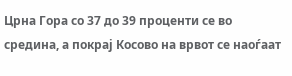Црна Гора со 37 до 39 проценти се во средина, а покрај Косово на врвот се наоѓаат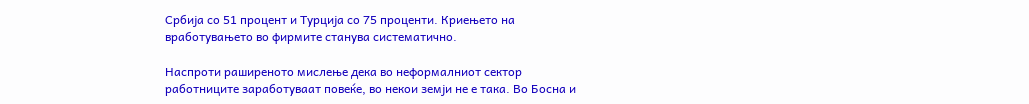Србија со 51 процент и Турција со 75 проценти. Криењето на вработувањето во фирмите станува систематично.

Наспроти раширеното мислење дека во неформалниот сектор работниците заработуваат повеќе, во некои земји не е така. Во Босна и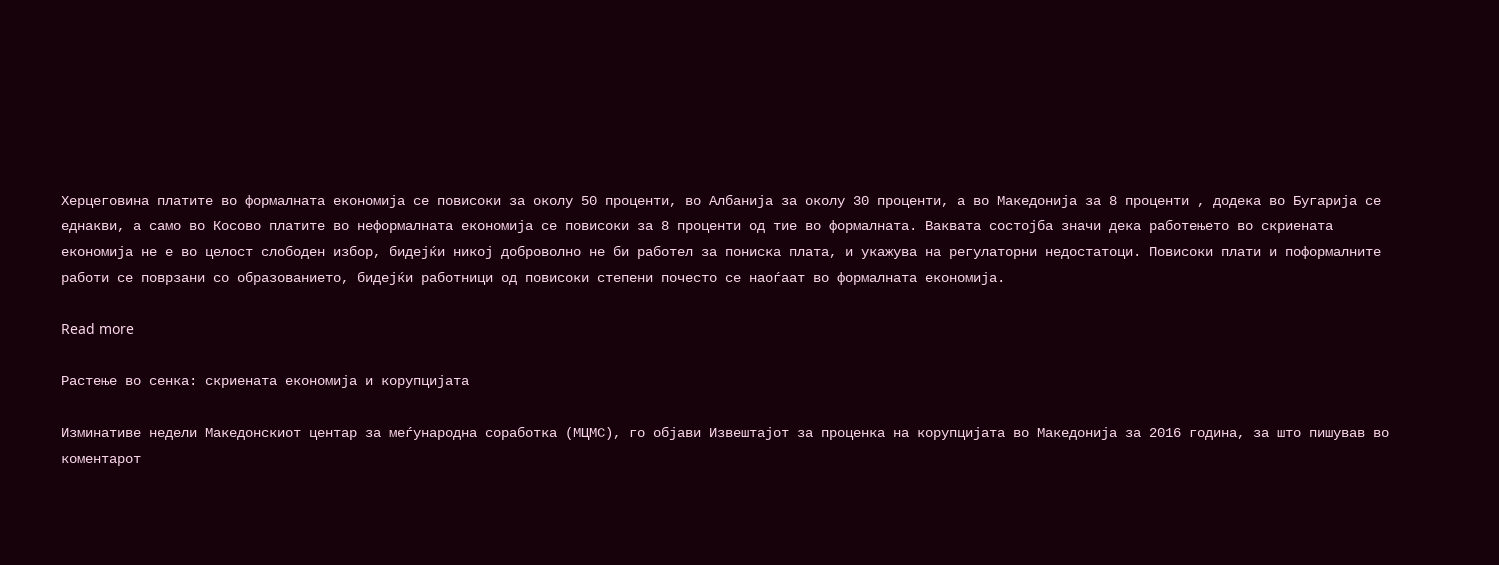Херцеговина платите во формалната економија се повисоки за околу 50 проценти, во Албанија за околу 30 проценти, а во Македонија за 8 проценти , додека во Бугарија се еднакви, а само во Косово платите во неформалната економија се повисоки за 8 проценти од тие во формалната. Ваквата состојба значи дека работењето во скриената економија не е во целост слободен избор, бидејќи никој доброволно не би работел за пониска плата, и укажува на регулаторни недостатоци. Повисоки плати и поформалните работи се поврзани со образованието, бидејќи работници од повисоки степени почесто се наоѓаат во формалната економија.

Read more

Растeње во сенка: скриената економија и корупцијата

Изминативе недели Македонскиот центар за меѓународна соработка (МЦМС), го објави Извештајот за проценка на корупцијата во Македонија за 2016 година, за што пишував во коментарот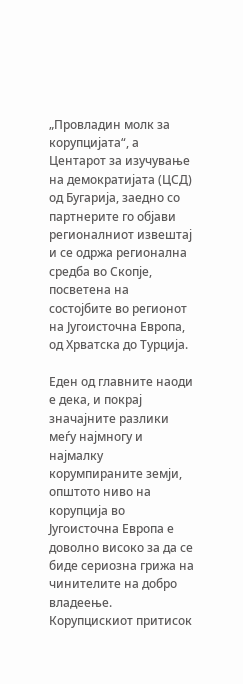„Провладин молк за корупцијата“, а Центарот за изучување на демократијата (ЦСД) од Бугарија, заедно со партнерите го објави регионалниот извештај и се одржа регионална средба во Скопје, посветена на состојбите во регионот на Југоисточна Европа, од Хрватска до Турција.

Еден од главните наоди е дека, и покрај значајните разлики меѓу најмногу и најмалку корумпираните земји, општото ниво на корупција во Југоисточна Европа е доволно високо за да се биде сериозна грижа на чинителите на добро владеење. Корупцискиот притисок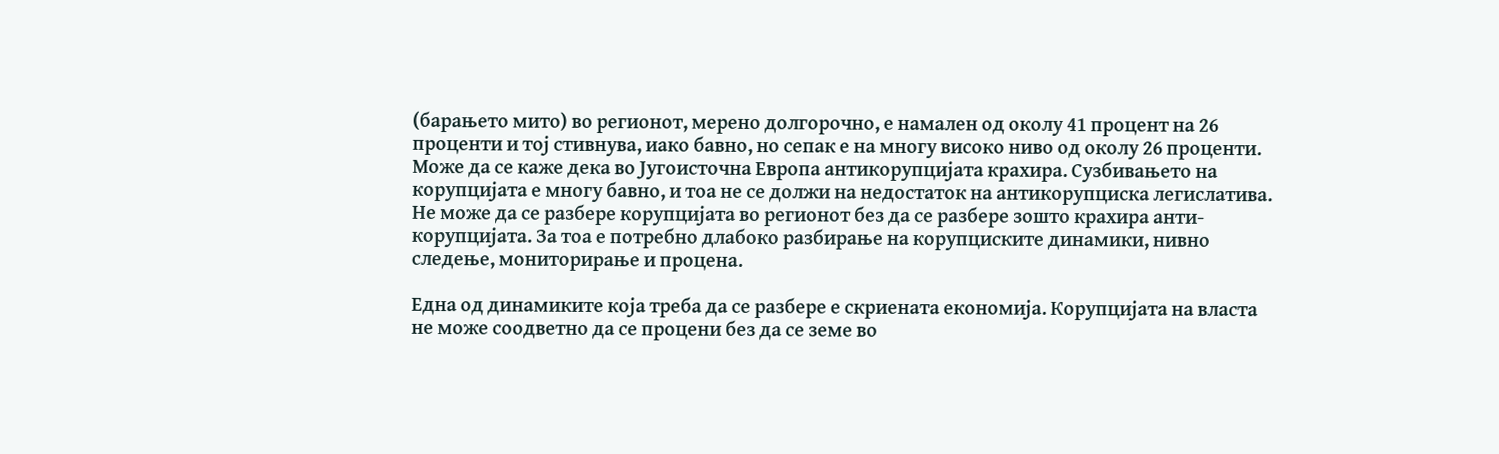(барањето мито) во регионот, мерено долгорочно, е намален од околу 41 процент на 26 проценти и тој стивнува, иако бавно, но сепак е на многу високо ниво од околу 26 проценти. Може да се каже дека во Југоисточна Европа антикорупцијата крахира. Сузбивањето на корупцијата е многу бавно, и тоа не се должи на недостаток на антикорупциска легислатива. Не може да се разбере корупцијата во регионот без да се разбере зошто крахира анти-корупцијата. За тоа е потребно длабоко разбирање на корупциските динамики, нивно следење, мониторирање и процена.

Една од динамиките која треба да се разбере е скриената економија. Корупцијата на власта не може соодветно да се процени без да се земе во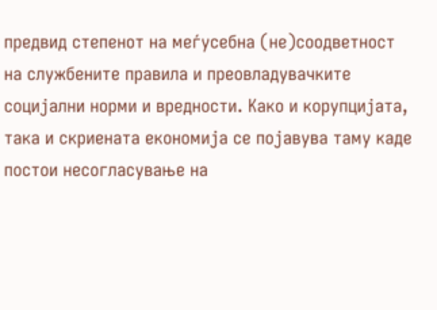предвид степенот на меѓусебна (не)соодветност на службените правила и преовладувачките социјални норми и вредности. Како и корупцијата, така и скриената економија се појавува таму каде постои несогласување на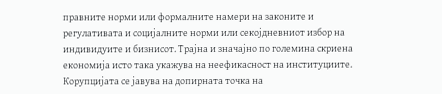правните норми или формалните намери на законите и регулативата и социјалните норми или секојдневниот избор на индивидуите и бизнисот. Трајна и значајно по големина скриена економија исто така укажува на неефикасност на институциите. Корупцијата се јавува на допирната точка на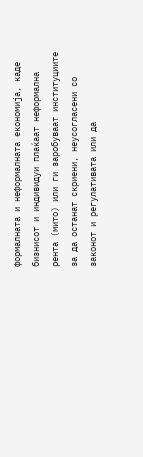формалната и неформалната економија, каде бизнисот и индивидуи плаќаат неформална рента (мито) или ги заробуваат институциите за да останат скриени, неусогласени со законот и регулативата или да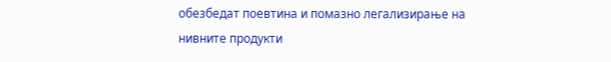обезбедат поевтина и помазно легализирање на нивните продукти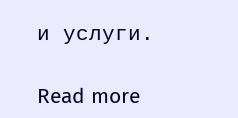и услуги.

Read more